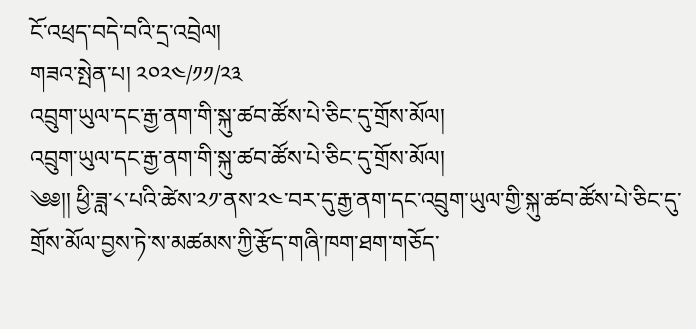ངོ་འཕྲད་བདེ་བའི་དྲ་འབྲེལ།
གཟའ་སྤེན་པ། ༢༠༢༤/༡༡/༢༣
འབྲུག་ཡུལ་དང་རྒྱ་ནག་གི་སྐུ་ཚབ་ཚོས་པེ་ཅིང་དུ་གྲོས་མོལ།
འབྲུག་ཡུལ་དང་རྒྱ་ནག་གི་སྐུ་ཚབ་ཚོས་པེ་ཅིང་དུ་གྲོས་མོལ།
༄༅།། ཕྱི་ཟླ་༨་པའི་ཚེས་༢༡་ནས་༢༤་བར་དུ་རྒྱ་ནག་དང་འབྲུག་ཡུལ་གྱི་སྐུ་ཚབ་ཚོས་པེ་ཅིང་དུ་གྲོས་མོལ་བྱས་ཏེ་ས་མཚམས་ཀྱི་རྩོད་གཞི་ཁག་ཐག་གཅོད་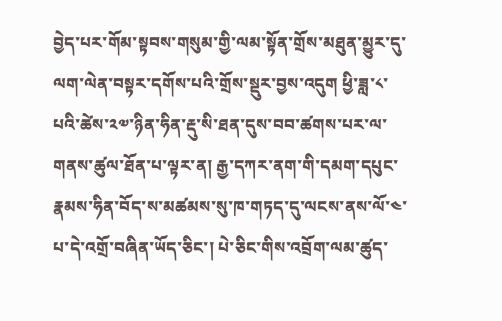བྱེད་པར་གོམ་སྟབས་གསུམ་གྱི་ལམ་སྟོན་གྲོས་མཐུན་མྱུར་དུ་ལག་ལེན་བསྟར་དགོས་པའི་གྲོས་སྡུར་བྱས་འདུག ཕྱི་ཟླ་༨་པའི་ཚེས་༢༧་ཉིན་ཧིན་རྡུ་སི་ཐན་དུས་བབ་ཚགས་པར་ལ་གནས་ཚུལ་ཐོན་པ་ལྟར་ན། རྒྱ་དཀར་ནག་གི་དམག་དཔུང་རྣམས་ཧིན་བོད་ས་མཚམས་སུ་ཁ་གཏད་དུ་ལངས་ནས་ལོ་༤་པ་དེ་འགྲོ་བཞིན་ཡོད་ཅིང་། པེ་ཅིང་གིས་འབྲོག་ལམ་ཚུད་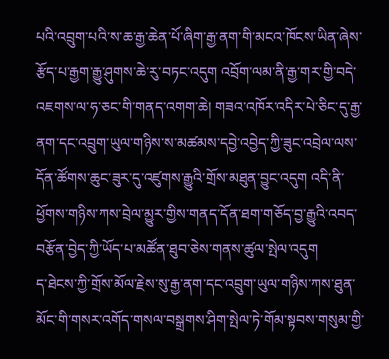པའི་འབྲུག་པའི་ས་ཆ་རྒྱ་ཆེན་པོ་ཞིག་རྒྱ་ནག་གི་མངའ་ཁོངས་ཡིན་ཞེས་རྩོད་པ་རྒྱག་རྒྱུ་ཤུགས་ཆེ་རུ་བཏང་འདུག འབྲོག་ལམ་ནི་རྒྱ་གར་གྱི་བདེ་འཇགས་ལ་ཧ་ཅང་གི་གནད་འགག་ཆེ། གཟའ་འཁོར་འདིར་པེ་ཅིང་དུ་རྒྱ་ནག་དང་འབྲུག་ཡུལ་གཉིས་ས་མཚམས་དབྱེ་འབྱེད་ཀྱི་ཟུང་འབྲེལ་ལས་དོན་ཚོགས་ཆུང་ཟུར་དུ་འཛུགས་རྒྱུའི་གྲོས་མཐུན་བྱུང་འདུག འདི་ནི་ཕྱོགས་གཉིས་ཀས་བྲེལ་མྱུར་གྱིས་གནད་དོན་ཐག་གཅོད་བྱ་རྒྱུའི་འབད་བརྩོན་བྱེད་ཀྱི་ཡོད་པ་མཚོན་ཐུབ་ཅེས་གནས་ཚུལ་སྤེལ་འདུག
ད་ཐེངས་ཀྱི་གྲོས་མོལ་རྗེས་སུ་རྒྱ་ནག་དང་འབྲུག་ཡུལ་གཉིས་ཀས་ཐུན་མོང་གི་གསར་འགོད་གསལ་བསྒྲགས་ཤིག་སྤེལ་ཏེ་གོམ་སྟབས་གསུམ་གྱི་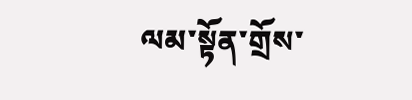ལམ་སྟོན་གྲོས་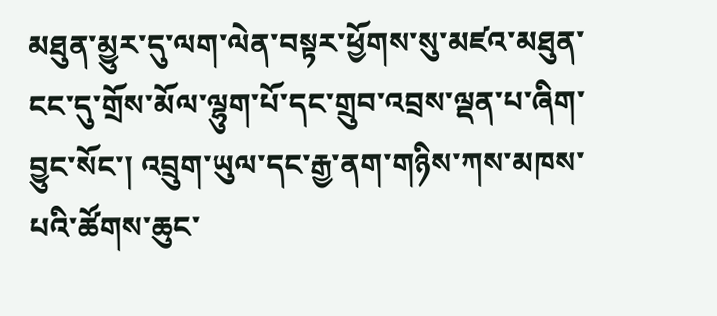མཐུན་མྱུར་དུ་ལག་ལེན་བསྟར་ཕྱོགས་སུ་མཛའ་མཐུན་ངང་དུ་གྲོས་མོལ་ལྷུག་པོ་དང་གྲུབ་འབྲས་ལྡན་པ་ཞིག་བྱུང་སོང་། འབྲུག་ཡུལ་དང་རྒྱ་ནག་གཉིས་ཀས་མཁས་པའི་ཚོགས་ཆུང་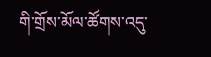གི་གྲོས་མོལ་ཚོགས་འདུ་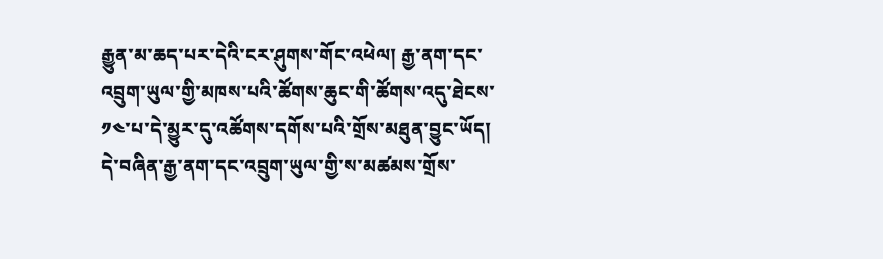རྒྱུན་མ་ཆད་པར་དེའི་ངར་ཤུགས་གོང་འཕེལ། རྒྱ་ནག་དང་འབྲུག་ཡུལ་གྱི་མཁས་པའི་ཚོགས་ཆུང་གི་ཚོགས་འདུ་ཐེངས་༡༤་པ་དེ་མྱུར་དུ་འཚོགས་དགོས་པའི་གྲོས་མཐུན་བྱུང་ཡོད། དེ་བཞིན་རྒྱ་ནག་དང་འབྲུག་ཡུལ་གྱི་ས་མཚམས་གྲོས་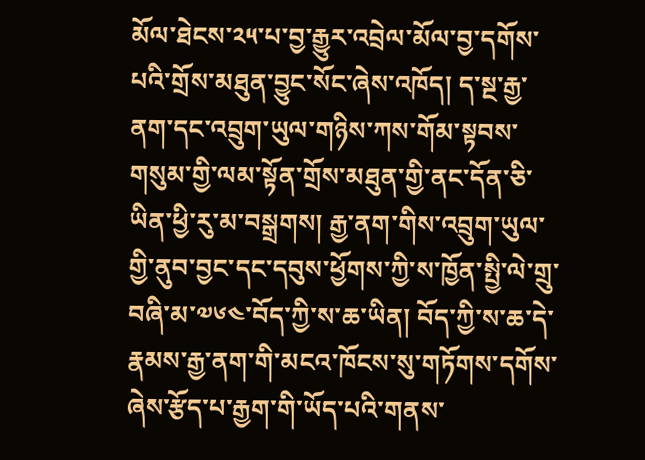མོལ་ཐེངས་༢༥་པ་བྱ་རྒྱུར་འབྲེལ་མོལ་བྱ་དགོས་པའི་གྲོས་མཐུན་བྱུང་སོང་ཞེས་འཁོད། ད་སྔ་རྒྱ་ནག་དང་འབྲུག་ཡུལ་གཉིས་ཀས་གོམ་སྟབས་གསུམ་གྱི་ལམ་སྟོན་གྲོས་མཐུན་གྱི་ནང་དོན་ཅི་ཡིན་ཕྱི་རུ་མ་བསྒྲགས། རྒྱ་ནག་གིས་འབྲུག་ཡུལ་གྱི་ནུབ་བྱང་དང་དབུས་ཕྱོགས་ཀྱི་ས་ཁྱོན་སྤྱི་ལེ་གྲུ་བཞི་མ་༧༦༤་བོད་ཀྱི་ས་ཆ་ཡིན། བོད་ཀྱི་ས་ཆ་དེ་རྣམས་རྒྱ་ནག་གི་མངའ་ཁོངས་སུ་གཏོགས་དགོས་ཞེས་རྩོད་པ་རྒྱག་གི་ཡོད་པའི་གནས་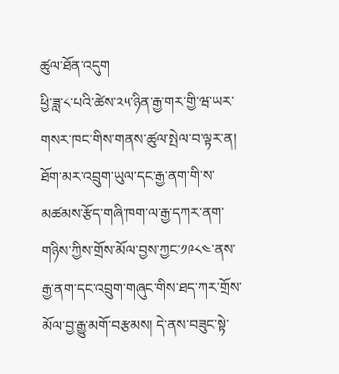ཚུལ་ཐོན་འདུག
ཕྱི་ཟླ་༨་པའི་ཚེས་༢༥་ཉིན་རྒྱ་གར་གྱི་ཝ་ཡར་གསར་ཁང་གིས་གནས་ཚུལ་སྤེལ་བ་ལྟར་ན། ཐོག་མར་འབྲུག་ཡུལ་དང་རྒྱ་ནག་གི་ས་མཚམས་རྩོད་གཞི་ཁག་ལ་རྒྱ་དཀར་ནག་གཉིས་ཀྱིས་གྲོས་མོལ་བྱས་ཀྱང་༡༩༨༤་ནས་རྒྱ་ནག་དང་འབྲུག་གཞུང་གིས་ཐད་ཀར་གྲོས་མོལ་བྱ་རྒྱུ་མགོ་བརྩམས། དེ་ནས་བཟུང་སྟེ་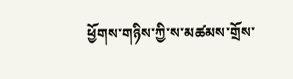ཕྱོགས་གཉིས་ཀྱི་ས་མཚམས་གྲོས་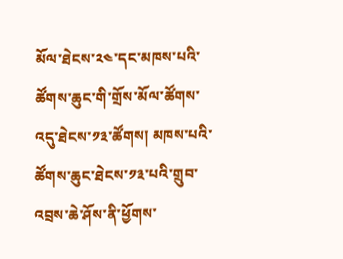མོལ་ཐེངས་༢༤་དང་མཁས་པའི་ཚོགས་ཆུང་གི་གྲོས་མོལ་ཚོགས་འདུ་ཐེངས་༡༣་ཚོགས། མཁས་པའི་ཚོགས་ཆུང་ཐེངས་༡༣་པའི་གྲུབ་འབྲས་ཆེ་ཤོས་ནི་ཕྱོགས་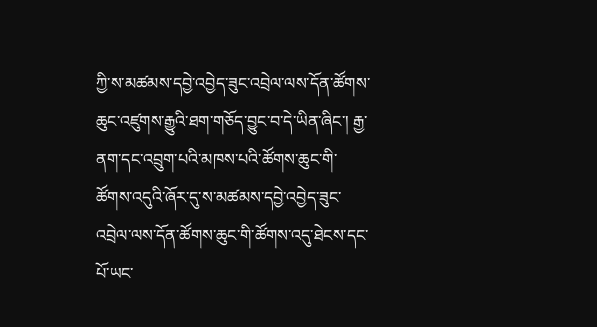ཀྱི་ས་མཚམས་དབྱེ་འབྱེད་ཟུང་འབྲེལ་ལས་དོན་ཚོགས་ཆུང་འཛུགས་རྒྱུའི་ཐག་གཅོད་བྱུང་བ་དེ་ཡིན་ཞིང་། རྒྱ་ནག་དང་འབྲུག་པའི་མཁས་པའི་ཚོགས་ཆུང་གི་ཚོགས་འདུའི་ཞོར་དུ་ས་མཚམས་དབྱེ་འབྱེད་ཟུང་འབྲེལ་ལས་དོན་ཚོགས་ཆུང་གི་ཚོགས་འདུ་ཐེངས་དང་པོ་ཡང་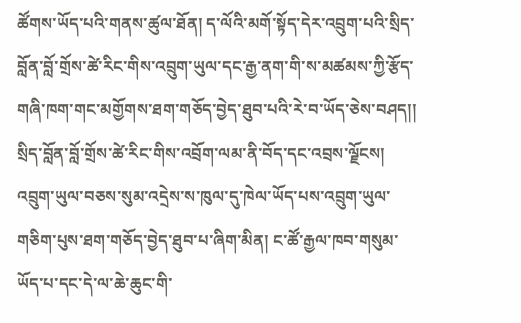ཚོགས་ཡོད་པའི་གནས་ཚུལ་ཐོན། ད་ལོའི་མགོ་སྟོད་དེར་འབྲུག་པའི་སྲིད་བློན་བློ་གྲོས་ཚེ་རིང་གིས་འབྲུག་ཡུལ་དང་རྒྱ་ནག་གི་ས་མཚམས་ཀྱི་རྩོད་གཞི་ཁག་གང་མགྱོགས་ཐག་གཅོད་བྱེད་ཐུབ་པའི་རེ་བ་ཡོད་ཅེས་བཤད།།
སྲིད་བློན་བློ་གྲོས་ཚེ་རིང་གིས་འབྲོག་ལམ་ནི་བོད་དང་འབྲས་ལྗོངས། འབྲུག་ཡུལ་བཅས་སུམ་འདྲེས་ས་ཁུལ་དུ་ཁེལ་ཡོད་པས་འབྲུག་ཡུལ་གཅིག་པུས་ཐག་གཅོད་བྱེད་ཐུབ་པ་ཞིག་མིན། ང་ཚོ་རྒྱལ་ཁབ་གསུམ་ཡོད་པ་དང་དེ་ལ་ཆེ་ཆུང་གི་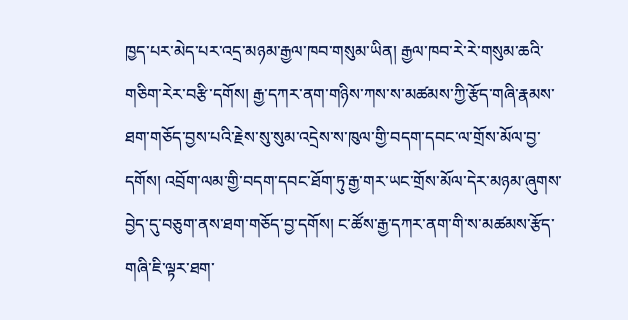ཁྱད་པར་མེད་པར་འདྲ་མཉམ་རྒྱལ་ཁབ་གསུམ་ཡིན། རྒྱལ་ཁབ་རེ་རེ་གསུམ་ཆའི་གཅིག་རེར་བརྩི་དགོས། རྒྱ་དཀར་ནག་གཉིས་ཀས་ས་མཚམས་ཀྱི་རྩོད་གཞི་རྣམས་ཐག་གཅོད་བྱས་པའི་རྗེས་སུ་སུམ་འདྲེས་ས་ཁུལ་གྱི་བདག་དབང་ལ་གྲོས་མོལ་བྱ་དགོས། འབྲོག་ལམ་གྱི་བདག་དབང་ཐོག་ཏུ་རྒྱ་གར་ཡང་གྲོས་མོལ་དེར་མཉམ་ཞུགས་བྱེད་དུ་བཅུག་ནས་ཐག་གཅོད་བྱ་དགོས། ང་ཚོས་རྒྱ་དཀར་ནག་གི་ས་མཚམས་རྩོད་གཞི་ཇི་ལྟར་ཐག་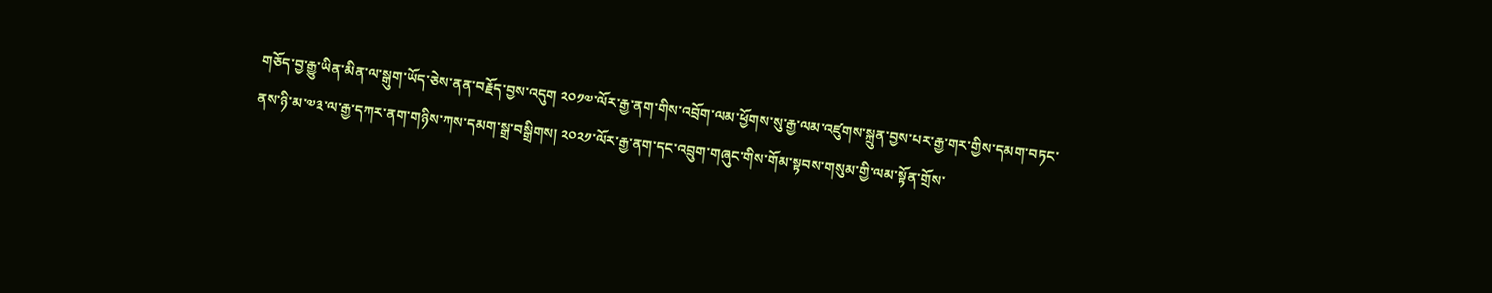གཅོད་བྱ་རྒྱུ་ཡིན་མིན་ལ་སྒུག་ཡོད་ཅེས་ནན་བརྗོད་བྱས་འདུག ༢༠༡༧་ལོར་རྒྱ་ནག་གིས་འབྲོག་ལམ་ཕྱོགས་སུ་རྒྱ་ལམ་འཛུགས་སྐྲུན་བྱས་པར་རྒྱ་གར་གྱིས་དམག་བཏང་ནས་ཉི་མ་༧༣་ལ་རྒྱ་དཀར་ནག་གཉིས་ཀས་དམག་སྒྲ་བསྒྲིགས། ༢༠༢༡་ལོར་རྒྱ་ནག་དང་འབྲུག་གཞུང་གིས་གོམ་སྟབས་གསུམ་གྱི་ལམ་སྟོན་གྲོས་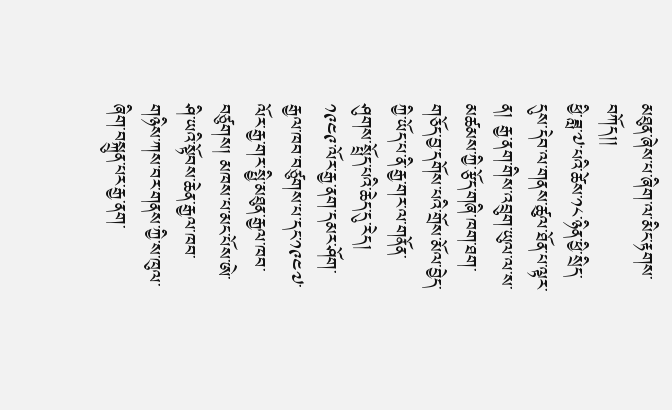མཐུན་ཞེས་པ་ཞིག་ལ་མིང་རྟགས་བཀོད།།
ཕྱི་ཟླ་༧་པའི་ཚེས་༡༨་ཉིན་ཕྱི་སྲིད་དུས་དེབ་ལ་གནས་ཚུལ་ཐོན་པ་ལྟར་ན། རྒྱ་ནག་གིས་འབྲུག་ཡུལ་ལ་ས་མཚམས་ཀྱི་རྩོད་གཞི་ཁག་ཐག་གཅོད་བྱ་དགོས་པའི་གྲོས་མོལ་བྱེད་ཀྱི་ཡོད་པ་ནི་རྒྱ་གར་ལ་གནོན་ཤུགས་སྤྲོད་པའི་ཆེད་དུ་རེད། ༡༩༤༩་ལོར་རྒྱ་ནག་དམར་ཤོག་རྒྱལ་ཁབ་བཙུགས་པ་དང་༡༩༤༧་ལོར་རྒྱ་གར་སྤྱི་མཐུན་རྒྱལ་ཁབ་བཙུགས། མཁས་པ་མང་པོས་ཨེ་ཤི་ཡའི་སྟོབས་ཆེན་རྒྱལ་ཁབ་གཉིས་ཀས་བར་གནས་ཀྱི་ས་ཁུལ་ཞིག་བསྐྲུན་པར་རྒྱ་ནག་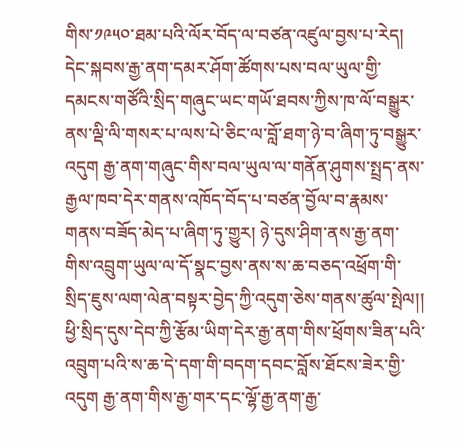གིས་༡༩༥༠་ཐམ་པའི་ལོར་བོད་ལ་བཙན་འཛུལ་བྱས་པ་རེད། དེང་སྐབས་རྒྱ་ནག་དམར་ཤོག་ཚོགས་པས་བལ་ཡུལ་གྱི་དམངས་གཙོའི་སྲིད་གཞུང་ཡང་གཡོ་ཐབས་ཀྱིས་ཁ་ལོ་བསྒྱུར་ནས་ལྡི་ལི་གསར་པ་ལས་པེ་ཅིང་ལ་བློ་ཐག་ཉེ་བ་ཞིག་ཏུ་བསྒྱུར་འདུག རྒྱ་ནག་གཞུང་གིས་བལ་ཡུལ་ལ་གནོན་ཤུགས་སྤྲད་ནས་རྒྱལ་ཁབ་དེར་གནས་འཁོད་བོད་པ་བཙན་བྱོལ་བ་རྣམས་གནས་བཟོད་མེད་པ་ཞིག་ཏུ་གྱུར། ཉེ་དུས་ཤིག་ནས་རྒྱ་ནག་གིས་འབྲུག་ཡུལ་ལ་དོ་སྣང་བྱས་ནས་ས་ཆ་བཅད་འཕྲོག་གི་སྲིད་ཇུས་ལག་ལེན་བསྟར་བྱེད་ཀྱི་འདུག་ཅེས་གནས་ཚུལ་སྤེལ།།
ཕྱི་སྲིད་དུས་དེབ་ཀྱི་རྩོམ་ཡིག་དེར་རྒྱ་ནག་གིས་ཕྲོགས་ཟིན་པའི་འབྲུག་པའི་ས་ཆ་དེ་དག་གི་བདག་དབང་བློས་ཐོངས་ཟེར་གྱི་འདུག རྒྱ་ནག་གིས་རྒྱ་གར་དང་ལྷོ་རྒྱ་ནག་རྒྱ་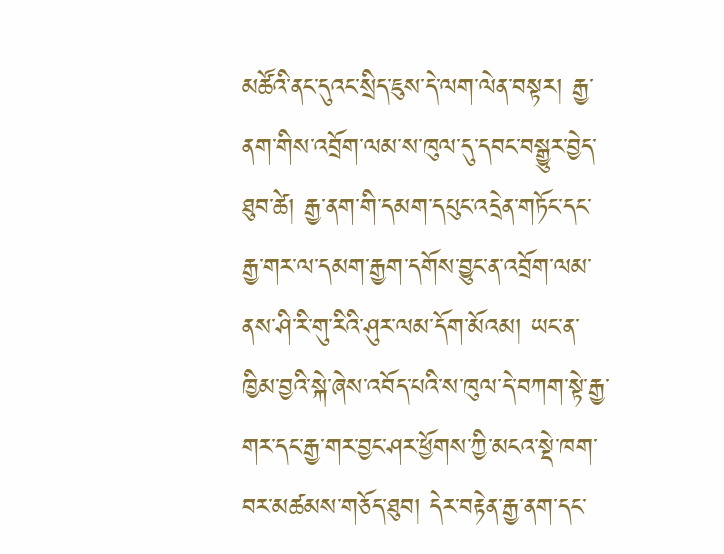མཚོའི་ནང་དུའང་སྲིད་ཇུས་དེ་ལག་ལེན་བསྟར། རྒྱ་ནག་གིས་འབྲོག་ལམ་ས་ཁུལ་དུ་དབང་བསྒྱུར་བྱེད་ཐུབ་ཚེ། རྒྱ་ནག་གི་དམག་དཔུང་འདྲེན་གཏོང་དང་རྒྱ་གར་ལ་དམག་རྒྱག་དགོས་བྱུང་ན་འབྲོག་ལམ་ནས་ཤི་རི་གུ་རིའི་ཤུར་ལམ་དོག་མོའམ། ཡང་ན་ཁྱིམ་བྱའི་སྐེ་ཞེས་འབོད་པའི་ས་ཁུལ་དེ་བཀག་སྟེ་རྒྱ་གར་དང་རྒྱ་གར་བྱང་ཤར་ཕྱོགས་ཀྱི་མངའ་སྡེ་ཁག་བར་མཚམས་གཅོད་ཐུབ། དེར་བརྟེན་རྒྱ་ནག་དང་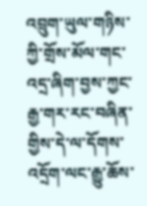འབྲུག་ཡུལ་གཉིས་ཀྱི་གྲོས་མོལ་གང་འདྲ་ཞིག་བྱས་ཀྱང་རྒྱ་གར་རང་བཞིན་གྱིས་དེ་ལ་དོགས་འདྲོག་ལང་རྒྱུ་ཆོས་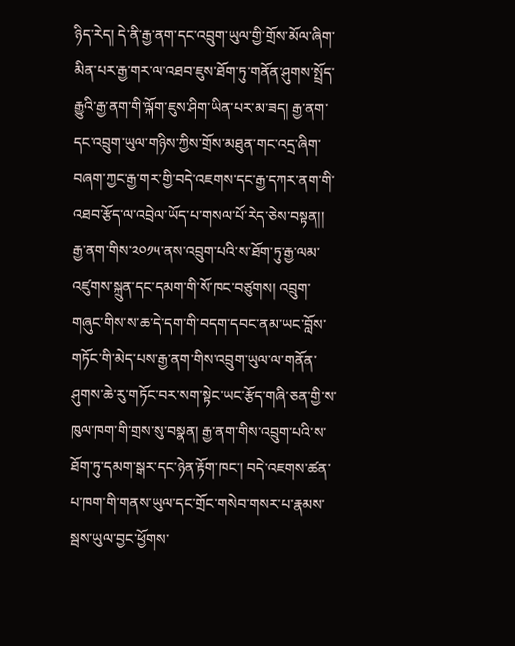ཉིད་རེད། དེ་ནི་རྒྱ་ནག་དང་འབྲུག་ཡུལ་གྱི་གྲོས་མོལ་ཞིག་མིན་པར་རྒྱ་གར་ལ་འཐབ་ཇུས་ཐོག་ཏུ་གནོན་ཤུགས་སྤྲོད་རྒྱུའི་རྒྱ་ནག་གི་ལྐོག་ཇུས་ཤིག་ཡིན་པར་མ་ཟད། རྒྱ་ནག་དང་འབྲུག་ཡུལ་གཉིས་ཀྱིས་གྲོས་མཐུན་གང་འདྲ་ཞིག་བཞག་ཀྱང་རྒྱ་གར་གྱི་བདེ་འཇགས་དང་རྒྱ་དཀར་ནག་གི་འཐབ་རྩོད་ལ་འབྲེལ་ཡོད་པ་གསལ་པོ་རེད་ཅེས་བསྟན།།
རྒྱ་ནག་གིས་༢༠༡༥་ནས་འབྲུག་པའི་ས་ཐོག་ཏུ་རྒྱ་ལམ་འཛུགས་སྐྲུན་དང་དམག་གི་སོ་ཁང་བཙུགས། འབྲུག་གཞུང་གིས་ས་ཆ་དེ་དག་གི་བདག་དབང་ནམ་ཡང་བློས་གཏོང་གི་མེད་པས་རྒྱ་ནག་གིས་འབྲུག་ཡུལ་ལ་གནོན་ཤུགས་ཆེ་རུ་གཏོང་བར་སག་སྟེང་ཡང་རྩོད་གཞི་ཅན་གྱི་ས་ཁུལ་ཁག་གི་གྲས་སུ་བསྣན། རྒྱ་ནག་གིས་འབྲུག་པའི་ས་ཐོག་ཏུ་དམག་སྒར་དང་ཉེན་རྟོག་ཁང་། བདེ་འཇགས་ཚན་པ་ཁག་གི་གནས་ཡུལ་དང་གྲོང་གསེབ་གསར་པ་རྣམས་སྦས་ཡུལ་བྱང་ཕྱོགས་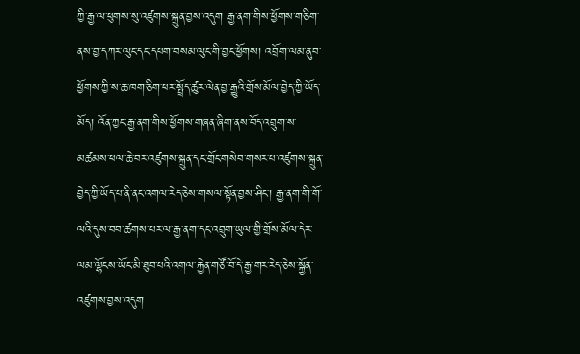ཀྱི་རྒྱ་ལ་ཕུགས་སུ་འཛུགས་སྐྲུན་བྱས་འདུག རྒྱ་ནག་གིས་ཕྱོགས་གཅིག་ནས་བྱ་དཀར་ལུང་དང་དཔག་བསམ་ལུང་གི་བྱང་ཕྱོགས། འབྲོག་ལམ་ནུབ་ཕྱོགས་ཀྱི་ས་ཆ་ཁག་ཅིག་ཕར་སྤྲོད་ཚུར་ལེན་བྱ་རྒྱུའི་གྲོས་མོལ་བྱེད་ཀྱི་ཡོད་མོད། འོན་ཀྱང་རྒྱ་ནག་གིས་ཕྱོགས་གཞན་ཞིག་ནས་བོད་འབྲུག་ས་མཚམས་ཕལ་ཆེ་བར་འཛུགས་སྐྲུན་དང་གྲོང་གསེབ་གསར་པ་འཛུགས་སྐྲུན་བྱེད་ཀྱི་ཡོད་པ་ནི་ནང་འགལ་རེད་ཅེས་གསལ་སྟོན་བྱས་ཤིང་། རྒྱ་ནག་གི་གོ་ལའི་དུས་བབ་ཚགས་པར་ལ་རྒྱ་ནག་དང་འབྲུག་ཡུལ་གྱི་གྲོས་མོལ་དེར་ལམ་ལྷོངས་ཡོང་མི་ཐུབ་པའི་འགལ་རྐྱེན་གཙོ་བོ་དེ་རྒྱ་གར་རེད་ཅེས་སྐྱོན་འཛུགས་བྱས་འདུག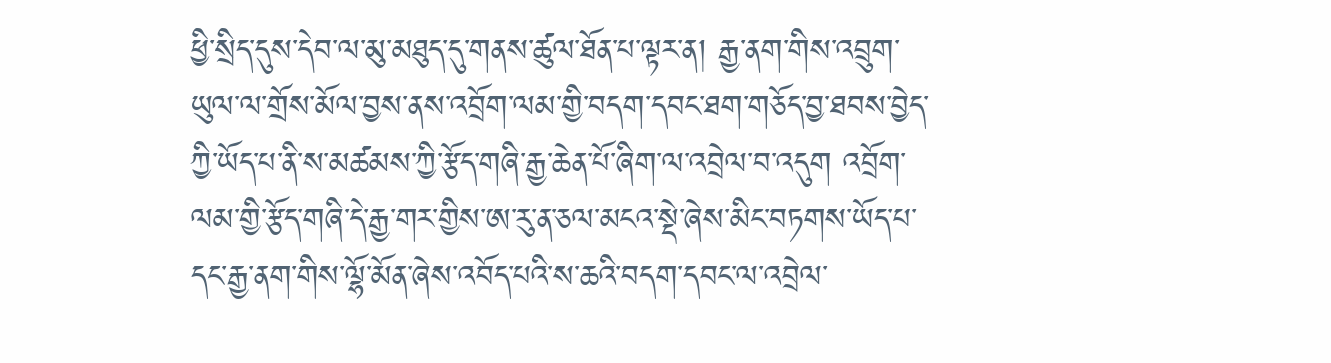ཕྱི་སྲིད་དུས་དེབ་ལ་མུ་མཐུད་དུ་གནས་ཚུལ་ཐོན་པ་ལྟར་ན། རྒྱ་ནག་གིས་འབྲུག་ཡུལ་ལ་གྲོས་མོལ་བྱས་ནས་འབྲོག་ལམ་གྱི་བདག་དབང་ཐག་གཅོད་བྱ་ཐབས་བྱེད་ཀྱི་ཡོད་པ་ནི་ས་མཚམས་ཀྱི་རྩོད་གཞི་རྒྱ་ཆེན་པོ་ཞིག་ལ་འབྲེལ་བ་འདུག འབྲོག་ལམ་གྱི་རྩོད་གཞི་དེ་རྒྱ་གར་གྱིས་ཨ་རུ་ན་ཅལ་མངའ་སྡེ་ཞེས་མིང་བཏགས་ཡོད་པ་དང་རྒྱ་ནག་གིས་ལྷོ་མོན་ཞེས་འབོད་པའི་ས་ཆའི་བདག་དབང་ལ་འབྲེལ་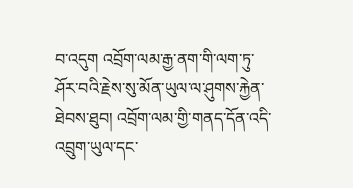བ་འདུག འབྲོག་ལམ་རྒྱ་ནག་གི་ལག་ཏུ་ཤོར་བའི་རྗེས་སུ་མོན་ཡུལ་ལ་ཤུགས་རྐྱེན་ཐེབས་ཐུབ། འབྲོག་ལམ་གྱི་གནད་དོན་འདི་འབྲུག་ཡུལ་དང་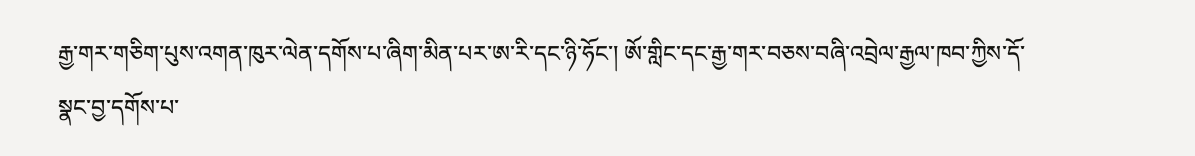རྒྱ་གར་གཅིག་པུས་འགན་ཁུར་ལེན་དགོས་པ་ཞིག་མིན་པར་ཨ་རི་དང་ཉི་ཧོང་། ཨོ་གླིང་དང་རྒྱ་གར་བཅས་བཞི་འབྲེལ་རྒྱལ་ཁབ་ཀྱིས་དོ་སྣང་བྱ་དགོས་པ་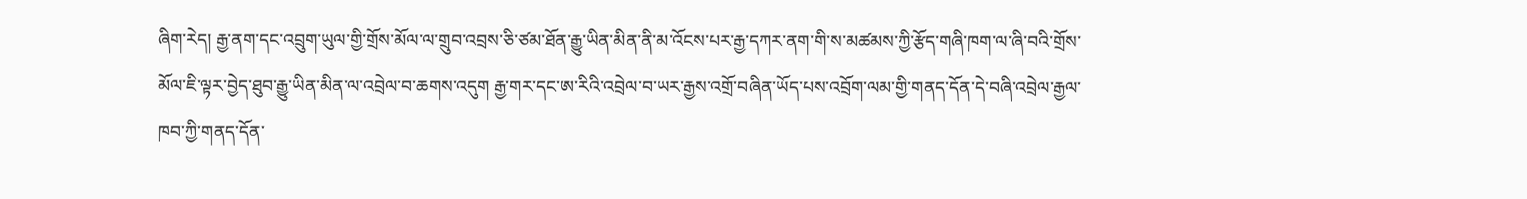ཞིག་རེད། རྒྱ་ནག་དང་འབྲུག་ཡུལ་གྱི་གྲོས་མོལ་ལ་གྲུབ་འབྲས་ཅི་ཙམ་ཐོན་རྒྱུ་ཡིན་མིན་ནི་མ་འོངས་པར་རྒྱ་དཀར་ནག་གི་ས་མཚམས་ཀྱི་རྩོད་གཞི་ཁག་ལ་ཞི་བའི་གྲོས་མོལ་ཇི་ལྟར་བྱེད་ཐུབ་རྒྱུ་ཡིན་མིན་ལ་འབྲེལ་བ་ཆགས་འདུག རྒྱ་གར་དང་ཨ་རིའི་འབྲེལ་བ་ཡར་རྒྱས་འགྲོ་བཞིན་ཡོད་པས་འབྲོག་ལམ་གྱི་གནད་དོན་དེ་བཞི་འབྲེལ་རྒྱལ་ཁབ་ཀྱི་གནད་དོན་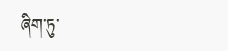ཞིག་ཏུ་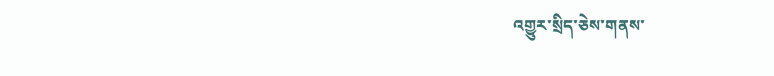འགྱུར་སྲིད་ཅེས་གནས་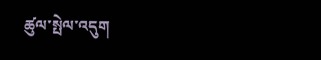ཚུལ་སྤེལ་འདུག